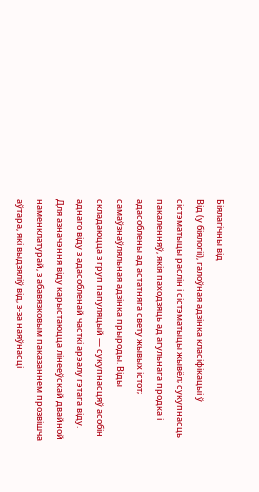Біялагічны від
Від (у біялогіі), галоўная адзінка класіфікацыі ў сістэматыцы раслін і сістэматыцы жывёл; сукупнасць пакаленняў, якія паходзяць ад агульнага продка і адасоблены ад астатняга свету жывых істот; самаўзнаўляльная адзінка прыроды. Віды складаюцца з груп папуляцый — сукупнасцяў асобін аднаго віду з адасобленай часткі арэалу гэтага віду.
Для азначэння віду карыстаюцца лінееўскай двайной наменклатурай, з абавязковым паказаннем прозвішча аўтара, які выдзяліў від, з-за наяўнасці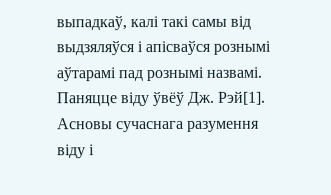выпадкаў, калі такі самы від выдзяляўся і апісваўся рознымі аўтарамі пад рознымі назвамі.
Паняцце віду ўвёў Дж. Рэй[1]. Асновы сучаснага разумення віду і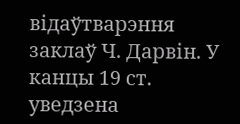відаўтварэння заклаў Ч. Дарвін. У канцы 19 ст. уведзена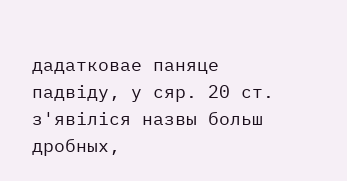дадатковае паняце падвіду, у сяр. 20 ст. з'явіліся назвы больш дробных,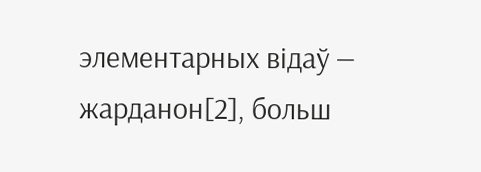элементарных відаў — жарданон[2], больш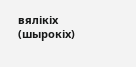вялікіх (шырокіх)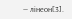— лінеон[3].